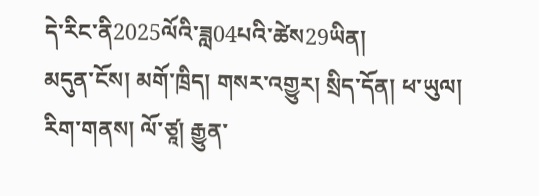དེ་རིང་ནི2025ལོའི་ཟླ04པའི་ཚེས29ཡིན།
མདུན་ངོས། མགོ་ཁྲིད། གསར་འགྱུར། སྲིད་དོན། ཕ་ཡུལ། རིག་གནས། ལོ་ཙཱ། རྒྱུན་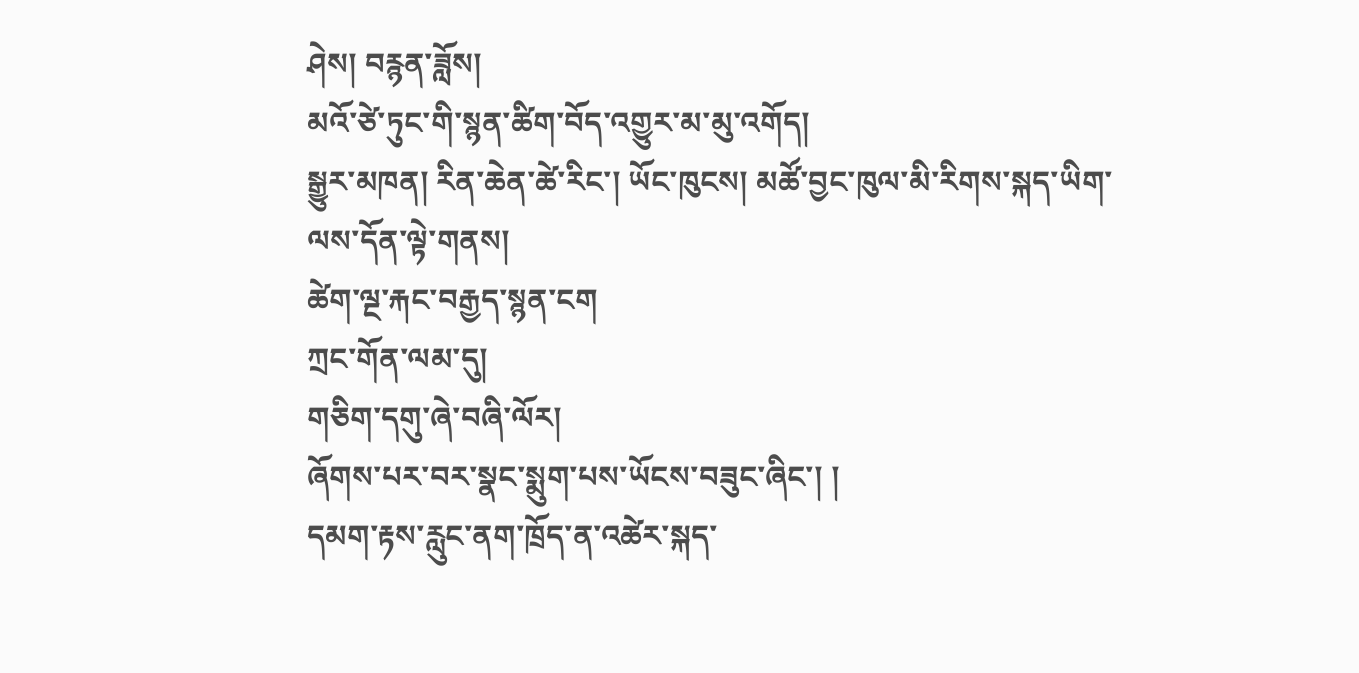ཤེས། བརྙན་ཟློས།
མའོ་ཙེ་ཏུང་གི་སྙན་ཚིག་བོད་འགྱུར་མ་མུ་འགོད།
སྒྱུར་མཁན། རིན་ཆེན་ཚེ་རིང་། ཡོང་ཁུངས། མཚོ་བྱང་ཁུལ་མི་རིགས་སྐད་ཡིག་ལས་དོན་ལྟེ་གནས།
ཚེག་ལྔ་རྐང་བརྒྱད་སྙན་ངག
ཀྲང་གོན་ལམ་དུ།
གཅིག་དགུ་ཞེ་བཞི་ལོར།
ཞོགས་པར་བར་སྣང་སྨུག་པས་ཡོངས་བཟུང་ཞིང་། །
དམག་རྟས་རླུང་ནག་ཁྲོད་ན་འཚེར་སྐད་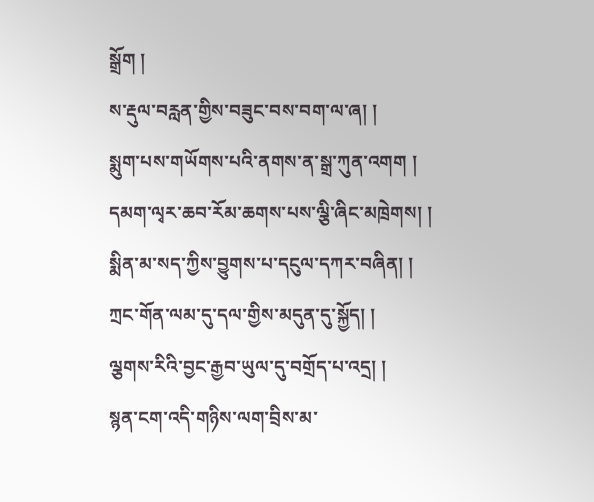སྒྲོག །
ས་རྡུལ་བརླན་གྱིས་བཟུང་བས་བག་ལ་ཞ། །
སྨུག་པས་གཡོགས་པའི་ནགས་ན་སྒྲ་ཀུན་འགག །
དམག་ལྭར་ཆབ་རོམ་ཆགས་པས་ལྕི་ཞིང་མཁྲེགས། །
སྨིན་མ་སད་ཀྱིས་བྱུགས་པ་དངུལ་དཀར་བཞིན། །
ཀྲང་གོན་ལམ་དུ་དལ་གྱིས་མདུན་དུ་སྐྱོད། །
ལྕགས་རིའི་བྱང་རྒྱབ་ཡུལ་དུ་བགྲོད་པ་འདྲ། །
སྙན་ངག་འདི་གཉིས་ལག་བྲིས་མ་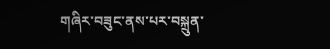གཞིར་བཟུང་ནས་པར་བསྐྲུན་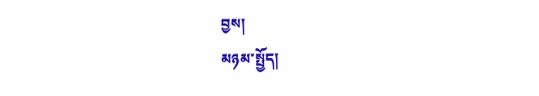བྱས།
མཉམ་སྤྱོད།